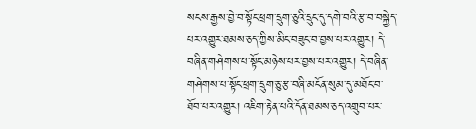སངས་རྒྱས་བྱེ་བ་སྟོང་ཕྲག་དྲུག་ཅུའི་དྲུང་དུ་དགེ་བའི་རྩ་བ་བསྐྱེད་པར་འགྱུར་ཐམས་ཅད་ཀྱིས་མིང་བཟུང་བ་བྱས་པར་འགྱུར། དེ་བཞིན་གཤེགས་པ་སྟོང་མཉེས་པར་བྱས་པར་འགྱུར། དེ་བཞིན་གཤེགས་པ་སྟོང་ཕྲག་དྲུག་ཅུ་རྩ་བཞི་མངོན་སུམ་དུ་མཐོང་བ་ཐོབ་པར་འགྱུར། འཇིག་རྟེན་པའི་དོན་ཐམས་ཅད་འགྲུབ་པར་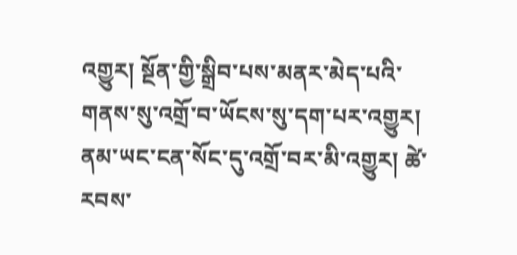འགྱུར། སྔོན་གྱི་སྒྲིབ་པས་མནར་མེད་པའི་གནས་སུ་འགྲོ་བ་ཡོངས་སུ་དག་པར་འགྱུར། ནམ་ཡང་ངན་སོང་དུ་འགྲོ་བར་མི་འགྱུར། ཚེ་རབས་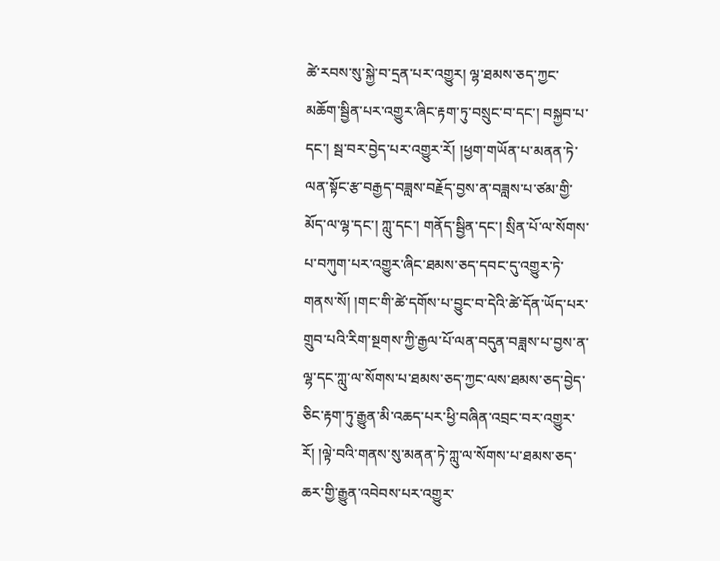ཚེ་རབས་སུ་སྐྱེ་བ་དྲན་པར་འགྱུར། ལྷ་ཐམས་ཅད་ཀྱང་མཆོག་སྦྱིན་པར་འགྱུར་ཞིང་རྟག་ཏུ་བསྲུང་བ་དང་། བསྐྱབ་པ་དང་། སྦ་བར་བྱེད་པར་འགྱུར་རོ། །ཕྱག་གཡོན་པ་མནན་ཏེ་ལན་སྟོང་རྩ་བརྒྱད་བཟླས་བརྗོད་བྱས་ན་བཟླས་པ་ཙམ་གྱི་མོད་ལ་ལྷ་དང་། ཀླུ་དང་། གནོད་སྦྱིན་དང་། སྲིན་པོ་ལ་སོགས་པ་བཀུག་པར་འགྱུར་ཞིང་ཐམས་ཅད་དབང་དུ་འགྱུར་ཏེ་གནས་སོ། །གང་གི་ཚེ་དགོས་པ་བྱུང་བ་དེའི་ཚེ་དོན་ཡོད་པར་གྲུབ་པའི་རིག་སྔགས་ཀྱི་རྒྱལ་པོ་ལན་བདུན་བཟླས་པ་བྱས་ན་ལྷ་དང་ཀླུ་ལ་སོགས་པ་ཐམས་ཅད་ཀྱང་ལས་ཐམས་ཅད་བྱེད་ཅིང་རྟག་ཏུ་རྒྱུན་མི་འཆད་པར་ཕྱི་བཞིན་འབྲང་བར་འགྱུར་རོ། །ལྟེ་བའི་གནས་སུ་མནན་ཏེ་ཀླུ་ལ་སོགས་པ་ཐམས་ཅད་ཆར་གྱི་རྒྱུན་འབེབས་པར་འགྱུར་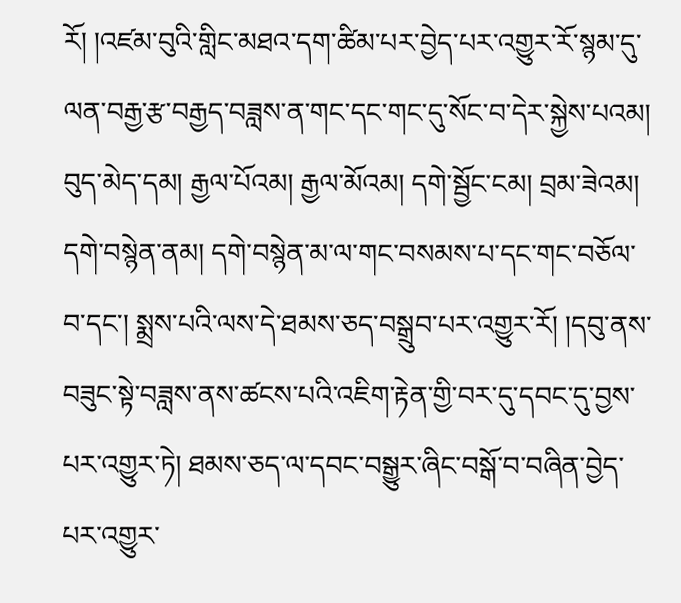རོ། །འཛམ་བུའི་གླིང་མཐའ་དག་ཚིམ་པར་བྱེད་པར་འགྱུར་རོ་སྙམ་དུ་ལན་བརྒྱ་རྩ་བརྒྱད་བཟླས་ན་གང་དང་གང་དུ་སོང་བ་དེར་སྐྱེས་པའམ། བུད་མེད་དམ། རྒྱལ་པོའམ། རྒྱལ་མོའམ། དགེ་སྦྱོང་ངམ། བྲམ་ཟེའམ། དགེ་བསྙེན་ནམ། དགེ་བསྙེན་མ་ལ་གང་བསམས་པ་དང་གང་བཅོལ་བ་དང་། སྨྲས་པའི་ལས་དེ་ཐམས་ཅད་བསྒྲུབ་པར་འགྱུར་རོ། །དབུ་ནས་བཟུང་སྟེ་བཟླས་ནས་ཚངས་པའི་འཇིག་རྟེན་གྱི་བར་དུ་དབང་དུ་བྱས་པར་འགྱུར་ཏེ། ཐམས་ཅད་ལ་དབང་བསྒྱུར་ཞིང་བསྒོ་བ་བཞིན་བྱེད་པར་འགྱུར་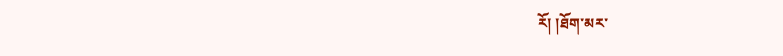རོ། །ཐོག་མར་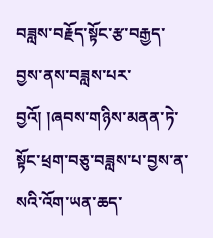བཟླས་བརྗོད་སྟོང་རྩ་བརྒྱད་བྱས་ནས་བཟླས་པར་བྱའོ། །ཞབས་གཉིས་མནན་ཏེ་སྟོང་ཕྲག་བཅུ་བཟླས་པ་བྱས་ན་སའི་འོག་ཡན་ཆད་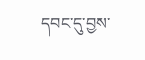དབང་དུ་བྱས་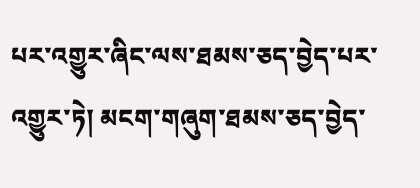པར་འགྱུར་ཞིང་ལས་ཐམས་ཅད་བྱེད་པར་འགྱུར་ཏེ། མངག་གཞུག་ཐམས་ཅད་བྱེད་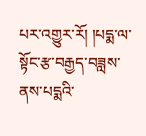པར་འགྱུར་རོ། །པདྨ་ལ་སྟོང་རྩ་བརྒྱད་བཟླས་ནས་པདྨའི་